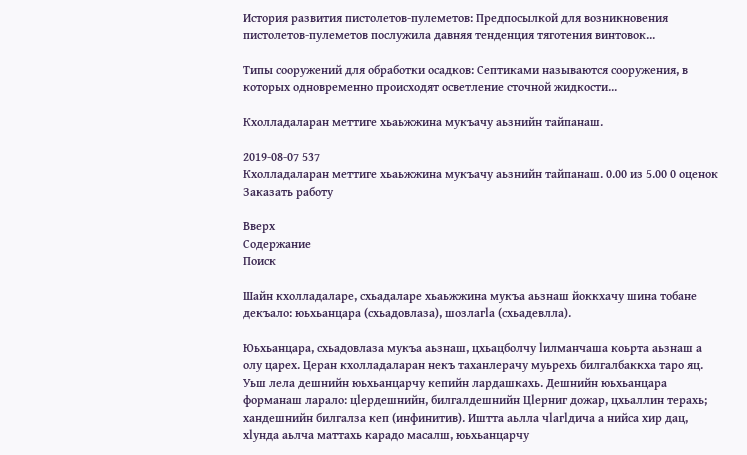История развития пистолетов-пулеметов: Предпосылкой для возникновения пистолетов-пулеметов послужила давняя тенденция тяготения винтовок...

Типы сооружений для обработки осадков: Септиками называются сооружения, в которых одновременно происходят осветление сточной жидкости...

Кхолладаларан меттиге хьаьжжина мукъачу аьзнийн тайпанаш.

2019-08-07 537
Кхолладаларан меттиге хьаьжжина мукъачу аьзнийн тайпанаш. 0.00 из 5.00 0 оценок
Заказать работу

Вверх
Содержание
Поиск

Шайн кхолладаларе, схьадаларе хьаьжжина мукъа аьзнаш йоккхачу шина тобане декъало: юьхьанцара (схьадовлаза), шозлагlа (схьадевлла).

Юьхьанцара, схьадовлаза мукъа аьзнаш, цхьацболчу lилманчаша коьрта аьзнаш а олу царех. Церан кхолладаларан некъ таханлерачу муьрехь билгалбаккха таро яц. Уьш лела дешнийн юьхьанцарчу кепийн лардашкахь. Дешнийн юьхьанцара форманаш ларало: цlердешнийн, билгалдешнийн Цlерниг дожар, цхьаллин терахь; хандешнийн билгалза кеп (инфинитив). Иштта аьлла чlагlдича а нийса хир дац, хlунда аьлча маттахь карадо масалш, юьхьанцарчу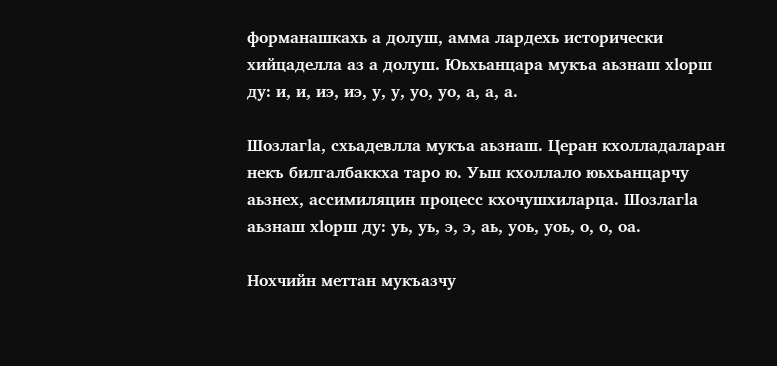форманашкахь а долуш, амма лардехь исторически хийцаделла аз а долуш. Юьхьанцара мукъа аьзнаш хlорш ду: и, и, иэ, иэ, у, у, уо, уо, а, а, а.

Шозлагlа, схьадевлла мукъа аьзнаш. Церан кхолладаларан некъ билгалбаккха таро ю. Уьш кхоллало юьхьанцарчу аьзнех, ассимиляцин процесс кхочушхиларца. Шозлагlа аьзнаш хlорш ду: уь, уь, э, э, аь, уоь, уоь, о, о, оа.

Нохчийн меттан мукъазчу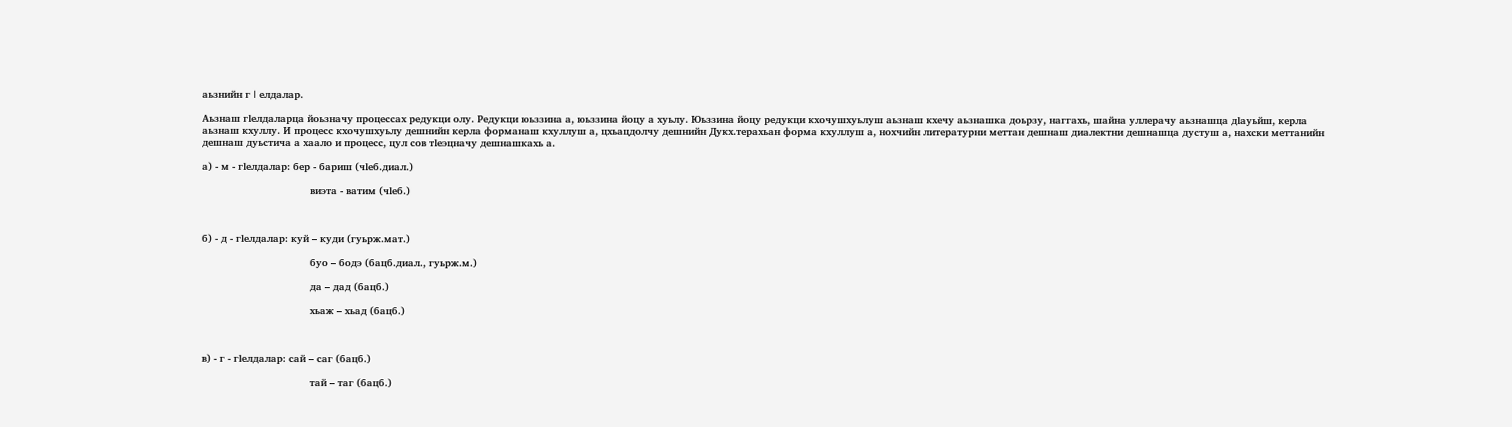аьзнийн г l елдалар.

Аьзнаш гlелдаларца йоьзначу процессах редукци олу. Редукци юьззина а, юьззина йоцу а хуьлу. Юьззина йоцу редукци кхочушхуьлуш аьзнаш кхечу аьзнашка доьрзу, наггахь, шайна уллерачу аьзнашца дlауьйш, керла аьзнаш кхуллу. И процесс кхочушхуьлу дешнийн керла форманаш кхуллуш а, цхьацдолчу дешнийн Дукх.терахьан форма кхуллуш а, нохчийн литературни меттан дешнаш диалектни дешнашца дустуш а, нахски меттанийн дешнаш дуьстича а хаало и процесс, цул сов тlеэцначу дешнашкахь а.

а) - м - гlелдалар: бер - бариш (чlеб.диал.)

                                    виэта - ватим (чlеб.)



б) - д - гlелдалар: куй – куди (гуьрж.мат.)

                                    буо – бодэ (бацб.диал., гуьрж.м.)

                                    да – дад (бацб.)

                                    хьаж – хьад (бацб.)



в) - г - гlелдалар: сай – саг (бацб.)

                                    тай – таг (бацб.)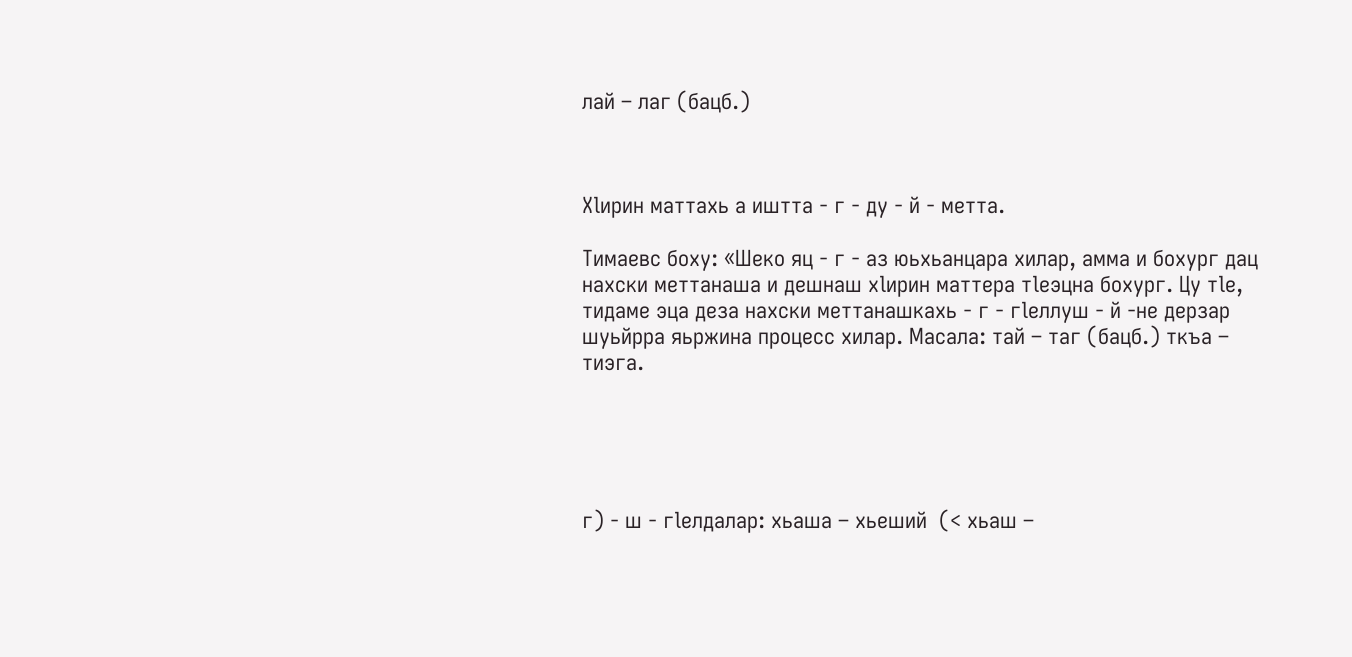лай – лаг (бацб.)



Хlирин маттахь а иштта - г - ду - й - метта.

Тимаевс боху: «Шеко яц - г - аз юьхьанцара хилар, амма и бохург дац нахски меттанаша и дешнаш хlирин маттера тlеэцна бохург. Цу тlе, тидаме эца деза нахски меттанашкахь - г - гlеллуш - й -не дерзар шуьйрра яьржина процесс хилар. Масала: тай – таг (бацб.) ткъа – тиэга.





г) - ш - гlелдалар: хьаша – хьеший  (< хьаш –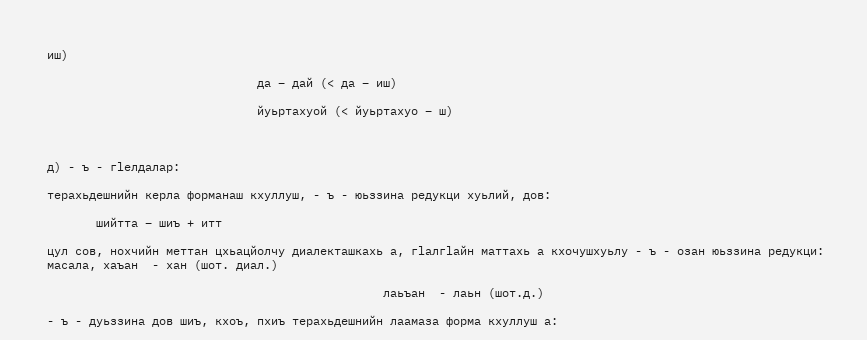иш)

                              да – дай (< да – иш)

                              йуьртахуой (< йуьртахуо – ш)



д) - ъ - гlелдалар:

терахьдешнийн керла форманаш кхуллуш, - ъ - юьззина редукци хуьлий, дов:

       шийтта – шиъ + итт

цул сов, нохчийн меттан цхьацйолчу диалекташкахь а, гlалгlайн маттахь а кхочушхуьлу - ъ - озан юьззина редукци: масала, хаъан  - хан (шот. диал.)

                                                лаьъан  - лаьн (шот.д.)

- ъ - дуьззина дов шиъ, кхоъ, пхиъ терахьдешнийн лаамаза форма кхуллуш а: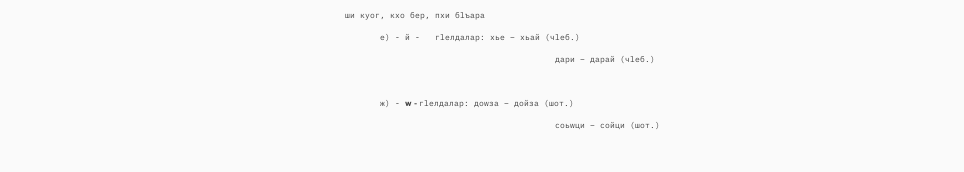ши куог, кхо бер, пхи бlъара

       е) - й -   гlелдалар: хье – хьай (чlеб.)

                                          дари – дарай (чlеб.)



       ж) - w - гlелдалар: доwза – дойза (шот.)

                                          соьwци – сойци (шот.)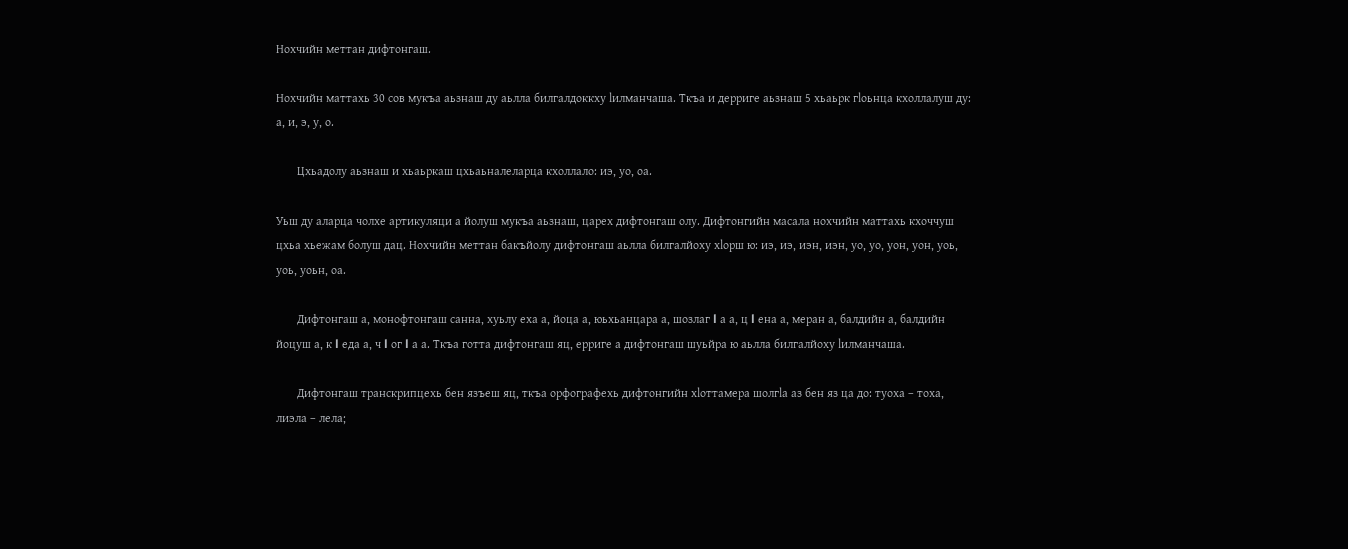Нохчийн меттан дифтонгаш.

Нохчийн маттахь 30 сов мукъа аьзнаш ду аьлла билгалдоккху lилманчаша. Ткъа и дерриге аьзнаш 5 хьаьрк гlоьнца кхоллалуш ду: а, и, э, у, о.

       Цхьадолу аьзнаш и хьаьркаш цхьаьналеларца кхоллало: иэ, уо, оа.

Уьш ду аларца чолхе артикуляци а йолуш мукъа аьзнаш, царех дифтонгаш олу. Дифтонгийн масала нохчийн маттахь кхоччуш цхьа хьежам болуш дац. Нохчийн меттан бакъйолу дифтонгаш аьлла билгалйоху хlорш ю: иэ, иэ, иэн, иэн, уо, уо, уон, уон, уоь, уоь, уоьн, оа.

       Дифтонгаш а, монофтонгаш санна, хуьлу еха а, йоца а, юьхьанцара а, шозлаг l а а, ц l ена а, меран а, балдийн а, балдийн йоцуш а, к l еда а, ч l ог l а а. Ткъа готта дифтонгаш яц, ерриге а дифтонгаш шуьйра ю аьлла билгалйоху lилманчаша.

       Дифтонгаш транскрипцехь бен язъеш яц, ткъа орфографехь дифтонгийн хlоттамера шолгlа аз бен яз ца до: туоха – тоха, лиэла – лела;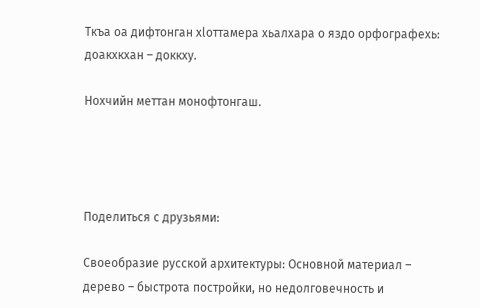Ткъа оа дифтонган хlоттамера хьалхара о яздо орфографехь: доакхкхан – доккху.

Нохчийн меттан монофтонгаш.




Поделиться с друзьями:

Своеобразие русской архитектуры: Основной материал – дерево – быстрота постройки, но недолговечность и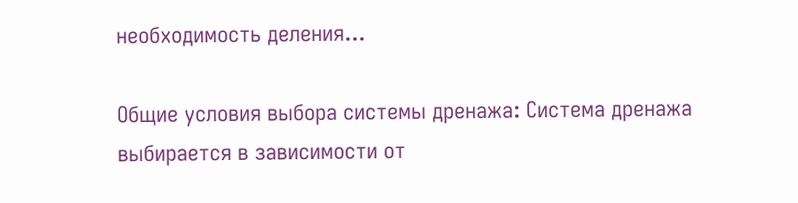необходимость деления...

Общие условия выбора системы дренажа: Система дренажа выбирается в зависимости от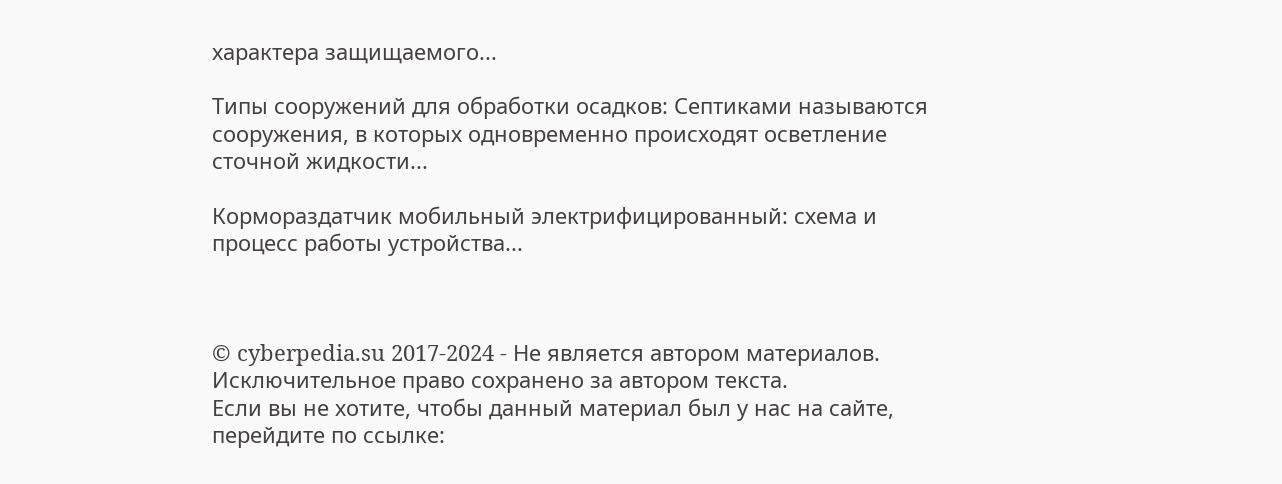характера защищаемого...

Типы сооружений для обработки осадков: Септиками называются сооружения, в которых одновременно происходят осветление сточной жидкости...

Кормораздатчик мобильный электрифицированный: схема и процесс работы устройства...



© cyberpedia.su 2017-2024 - Не является автором материалов. Исключительное право сохранено за автором текста.
Если вы не хотите, чтобы данный материал был у нас на сайте, перейдите по ссылке: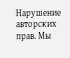Нарушение авторских прав. Мы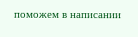поможем в написании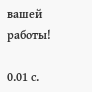вашей работы!

0.01 с.